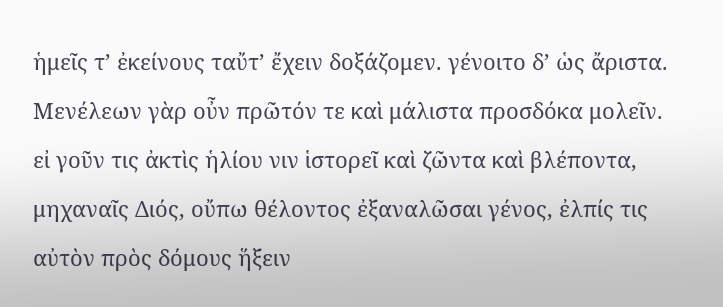ἡμεῖς τʼ ἐκείνους ταὔτʼ ἔχειν δοξάζομεν. γένοιτο δʼ ὡς ἄριστα. Μενέλεων γὰρ οὖν πρῶτόν τε καὶ μάλιστα προσδόκα μολεῖν. εἰ γοῦν τις ἀκτὶς ἡλίου νιν ἱστορεῖ καὶ ζῶντα καὶ βλέποντα, μηχαναῖς Διός, οὔπω θέλοντος ἐξαναλῶσαι γένος, ἐλπίς τις αὐτὸν πρὸς δόμους ἥξειν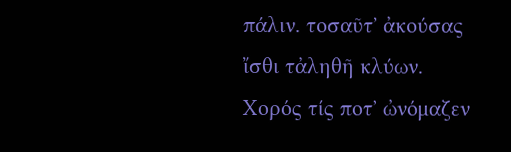πάλιν. τοσαῦτʼ ἀκούσας ἴσθι τἀληθῆ κλύων. Χορός τίς ποτʼ ὠνόμαζεν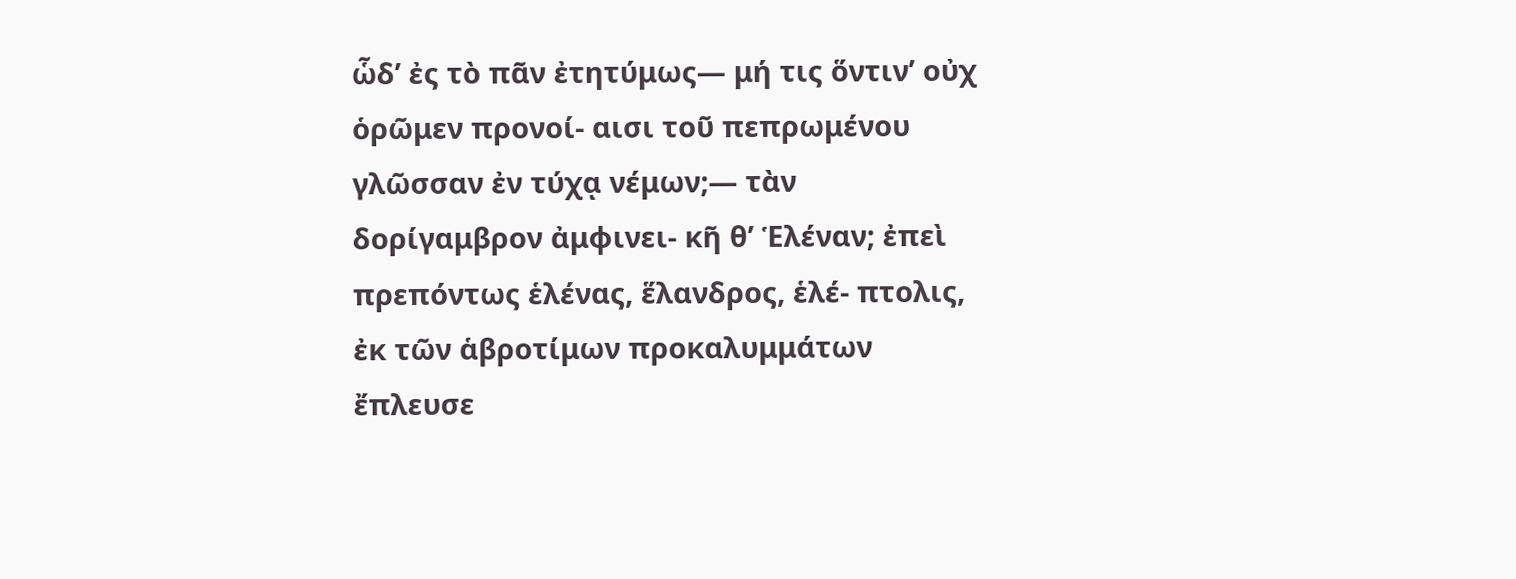ὧδʼ ἐς τὸ πᾶν ἐτητύμως— μή τις ὅντινʼ οὐχ ὁρῶμεν προνοί- αισι τοῦ πεπρωμένου γλῶσσαν ἐν τύχᾳ νέμων;— τὰν δορίγαμβρον ἀμφινει- κῆ θʼ Ἑλέναν; ἐπεὶ πρεπόντως ἑλένας, ἕλανδρος, ἑλέ- πτολις, ἐκ τῶν ἁβροτίμων προκαλυμμάτων ἔπλευσε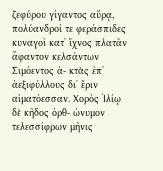ζεφύρου γίγαντος αὔρᾳ, πολύανδροί τε φεράσπιδες κυναγοὶ κατʼ ἴχνος πλατᾶν ἄφαντον κελσάντων Σιμόεντος ἀ- κτὰς ἐπʼ ἀεξιφύλλους διʼ ἔριν αἱματόεσσαν. Χορός Ἰλίῳ δὲ κῆδος ὀρθ- ώνυμον τελεσσίφρων μῆνις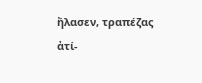ἤλασεν, τραπέζας ἀτί-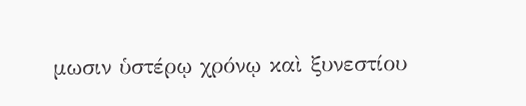μωσιν ὑστέρῳ χρόνῳ καὶ ξυνεστίου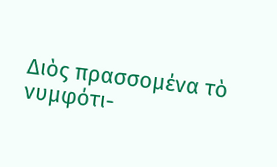Διὸς πρασσομένα τὸ νυμφότι-